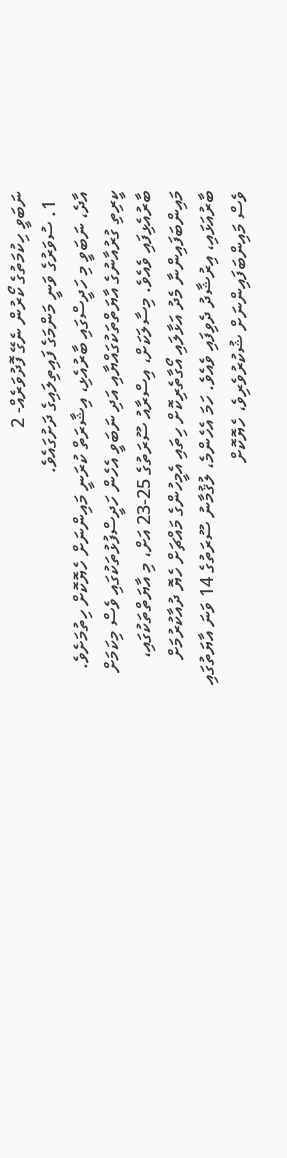ނަބަވީ ހިކުމަތުގެ ކޯރުން ނެގޭ ފޮދުވަރެއް- 2
  1. ސުވަރުގެ ވަނީ މަންމަގެ ފައިތިލައިގެ ދަށުގައެވެ.
އާދެ، ނަބަވީ މި ހަދީސްގައި ބާރުއެޅި، އިޝާރަތް ކުރަނީ މައިންނަށް ހެޔޮކޮށް ހިތުމަށެވެ. ކީރިތި ގުރުއާނުގެ އާޔަތްތަކުގައްޔާއި އަދި ނަބަވީ އެހެން ހަދީސްފުޅުތަކުގައި ވެސް މިކަމަށް ބާރުއެޅިފައި ވެއެވެ. މިސާލަކަށް، އިސްރާއު ސޫރަތުގެ 25-23 އަށް، މި އާޔަތްތަކުގައި، މައިންބަފައިންނާ މެދު އަޅާލައި އޯގާތެރިކޮށް ހިތައި އެމީހުންގެ މައްޗަށް ހެޔޮ ދުއާކުރުމަށް ބާރުއަޅައި، އިރުޝާދު ދެވިފައި ވެއެވެ. ހަމަ އެހެންމެ، ލުޤުމާނު ސޫރަތުގެ 14 ވަނަ އާޔަތުގައި ވެސް މައިންބަފައިންނަށް ޝުކުރުވެރިވެ، ހެޔޮކޮށް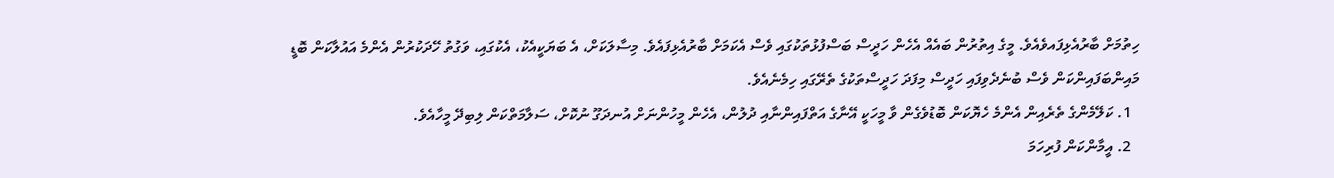ހިތުމަށް ބާރުއެޅިފައވެއެވެ. މީގެ އިތުރުން ބައެއް އެހެން ހަދީސް ބަސްފުޅުތަކުގައި ވެސް އެކަމަށް ބާރުއެޅިފައެވެ. މިސާލަކަށް، އެ ބަޔަކީއެކު، އެކުގައި، ވަގުތު ހޭދަކުރުން އެންމެ އައުލާކަން ބޮޑީ މައިންބަފައިންކަން ވެސް ބުނެދެވިފައި ހަދީސް މިފަދަ ހަދީސްތަކުގެ ތެރޭގައި ހިމެނެއެވެ.
  1. ކަލޭމެންގެ ތެރެއިން އެންމެ ހެޔޮކަން ބޮޑުވެގެން ވާ މީހަކީ އޭނާގެ އަތްފައިންނާއި ދުލުން، އެހެން މީހުންނަށް އުނދަގޫ ނުކޮށް، ސަލާމަތްކަން ލިބިދޭ މީހާއެވެ.
  2. އީމާންކަން ފުރިހަމަ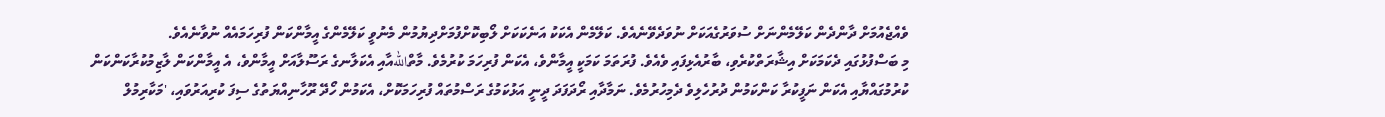ވެއްޖެއުމަށް ދާންދެން ކަލޭމެންނަށް ސުވަރުގެއަކަށް ނުވަދެވޭނެއެވެ. ކަލޭމެން އެކަކު އަނެކަކަށް ލޯބިކޮށްފުމަށްދިޔުމުން މެނުވީ ކަލޭމެންގެ އީމާންކަން ފުރިހަމައެއް ނުވާނެއެވެ.
މި ބަސްފުޅުގައި ދެކަމަކަށް އިޝާރަތްކުރެވި، ބާރުއެޅިފައި ވެއެވެ. ފުރަތަމަ ކަމަކީ އީމާންވެ، އެކަން ފުރިހަމަ ކުރުމެވެ. މާތްاللهއާއި އެކަލާނގެ ރަސޫލާއަށް އީމާންވެ، އެ އީމާންކަން ލާޒިމުކުރާކަންކަން ކުރުމުގައްޔާއި އެކަން ނަފީކުރާ ކަންކަމުން ދުރުހެލިވެ ދެމިހުރުމެވެ. ނަމާދާއި ރޯދަފަދަ ދީނީ އަޅުކަމުގެ ރަސްމުތައް ފުރިހަމަކޮށް، އެކަމުން ހޯދޭ ރޫހާނިއްޔަތުގެ ސިފަ ކުރިއަރުވައި، 'މަކާރިމުލް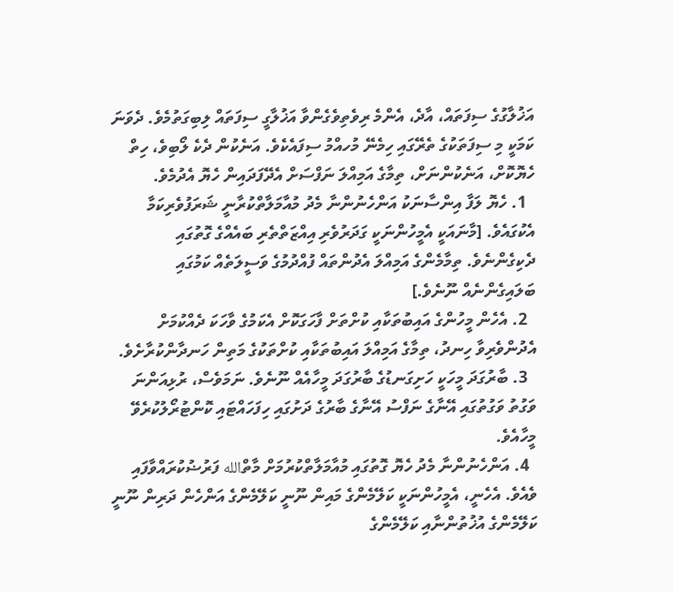އަޚުލާގުގެ ސިފަތައް، އާދެ، އެންމެ ރިވެތިވެގެންވާ އަޚުލާގީ ސިފަތައް ލިބިގަތުމެވެ. ދެވަނަ ކަމަކީ މި ސިފަތަކުގެ ތެރޭގައި ހިމެނޭ މުހއްމު ސިފައެކެވެ. އަނެކުން ދެކެ ލޯބިވެ، ހިތް ހެޔޮކޮށް، އަނެކުންނަށް، ތިމާގެ އަމިއްލަ ނަފްސަށް އެދޭފަދައިން ހެޔޮ އެދުމެވެ.
  1. ހެޔޮ ލަފާ އިންސާނަކު އަންހެނުންނާ މެދު މުއާމަލާތްކުރާނީ ޝަރަފުވެރިކަމާ އެކުގައެވެ. [މާނައަކީ އެމީހުންނަކީ ގަދަރުވެރި އިއްޒަތްތެރި ބައެއްގެ ގޮތުގައި ދެކިގެންނެވެ. ތިމާމެންގެ އަމިއްލަ އެދުންތައް ފުއްދުމުގެ ވަސީލަތެއް ކަމުގައި ބަލައިގެންނެއް ނޫނެވެ.]
  2. އެހެން މީހުންގެ އައިބުތަކާއި ކުށްތަށް ފާހަގަކޮށް އެކަމުގެ ވާހަކަ ދެއްކުމަށް އެދުންވެރިވާ ހިނދު، ތިމާގެ އަމިއްލަ އައިބުތަކާއި ކުށްތަކުގެ މަތިން ހަނދާންކުރާށެވެ.
  3. ބާރުގަދަ މީހަކީ ހަށިގަނޑުގެ ބާރުގަދަ މީހާއެއް ނޫނެވެ. ނަމަވެސް، ރުޅިއަންނަ ވަގުތު ވަގުތުގައި އޭނާގެ ނަފްސު އޭނާގެ ބާރުގެ ދަށުގައި ހިފަހައްޓައި ކޮންޓުރޯލުކުރެވޭ މީހާއެވެ.
  4. އަންހެނުންނާ މެދު ހެޔޮ ގޮތުގައި މުއާމަލާތްކުރުމަށް މާތްالله ފަރުޟުކުރައްވާފައި ވެއެވެ. އެހެނީ، އެމީހުންނަކީ ކަލޭމެންގެ މައިން ނޫނީ ކަލޭމެންގެ އަންހެން ދަރިން ނޫނީ ކަލޭމެންގެ އުޚުތުންނާއި ކަލޭމެންގެ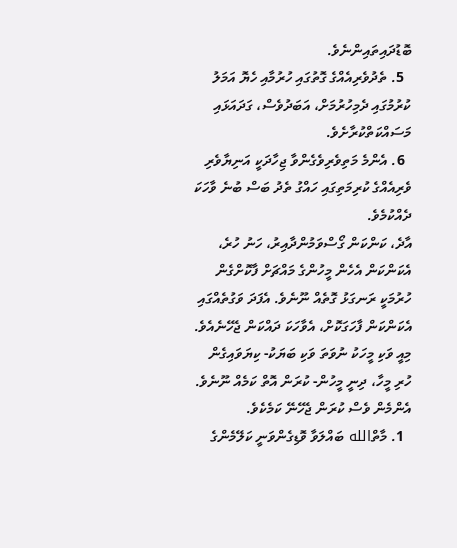ބޮޑުދައިތައިންނެވެ.
  5. ތެދުވެރިއެއްގެ ގޮތުގައި ހުރުމާއި ހެޔޮ އަމަލު ކުރުމުގައި ދެމިހުރުމަށް، އަބަދުވެސް، ގަދައަޅައި މަސައްކަތްކުރާށެވެ.
  6. އެންމެ މަތިވެރިވެގެންވާ ޖިހާދަކީ އަނިޔާވެރި ވެރިއެއްގެ ކުރިމަތިގައި ހައްގު ތެދު ބަސް ބުނެ ވާހަކަ ދެއްކުމެވެ.
އާދެ، ކަންކަން ގޯސްވަމުންދާއިރު، ހަނު ހުރެ، އެކަންކަން އެހެން މީހުންގެ މައްޗަށް ފާކޮށްގެން ހުރުމަކީ ރަނގަޅު ގޮތެއް ނޫނެވެ. އެފަދަ ވަގުތެއްގައި އެކަންކަން ފާހަގަކޮށް، އެވާހަކަ ދައްކަން ޖެހޭނެއެވެ. މިއީ ވަކި މީހަކު ނުވަތަ ވަކި ބަޔަކު- ކިޔަވައިގެން ހުރި މީހާ، ދިނީ މީހުން- ކުރަން އޮތް ކަމެއް ނޫނެވެ. އެންމެން ވެސް ކުރަން ޖެހޭނޭ ކަމެކެވެ.
  1. މާތްالله ބައްލަވާ ވޮޑިގެންވަނީ ކަލޭމެންގެ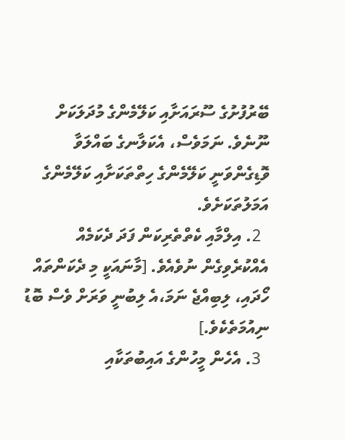ބޭރުފުށުގެ ސޫރައަށާއި ކަލޭމެންގެ މުދަލަކަށް ނޫނެވެ. ނަމަވެސް، އެކަލާނގެ ބައްލަވާ ވޮޑިގެންވަނީ ކަލޭމެންގެ ހިތްތަކަށާއި ކަލޭމެންގެ އަމަލުތަކަށެވެ.
  2. އިލްމާއި ކެތްތެރިކަން ފަދަ ދެކަމެއް އެއްކުރެވިގެން ނުވެއެވެ. [މާނައަކީ މި ދެކަންތައް ހޯދައި، ލިބިއްޖެ ނަމަ،އެ ލިބުނީ ވަރަށް ވެސް ބޮޑު ނިއުމަތެކެވެ.]
  3. އެހެން މީހުންގެ އައިބުތަކާއި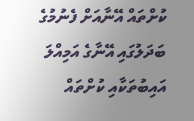ކުށްތައް އޭނާއަށް ފެނުމުގެ ބަދަލުގައި އޭނާގެ އަމިއްލަ އައިބުތަކާއި ކުށްތައް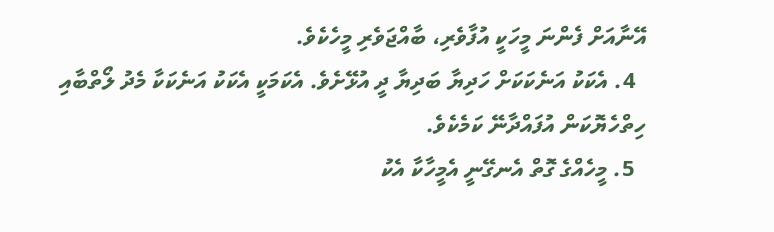އޭނާއަށް ފެންނަ މީހަކީ އުފާވެރި، ބާއްޖަވެރި މީހެކެވެ.
  4. އެކަކު އަނެކަކަށް ހަދިޔާ ބަދިޔާ ދީ އުޅޭށެވެ. އެކަމަކީ އެކަކު އަނެކަކާ މެދު ލޯތްބާއި ހިތްހެޔޮކަން އުފައްދާނޭ ކަމެކެވެ.
  5. މީހެއްގެ ގޮތް އެނގޭނީ އެމީހާކާ އެކު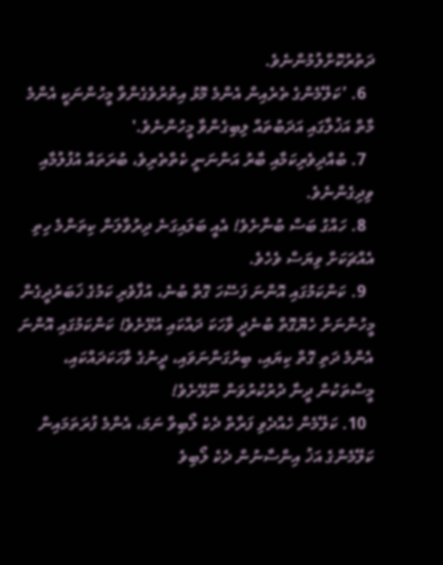ދަތުރުކޮށްލުމުންނެވެ.
  6. ’ކަލޭމެންގެ ތެރެއިން އެންމެ މޮޅު އިތުރުވެގެންވާ މީހުންނަކީ އެންމެ މާތް އަޚުލާގައި އަދަބުތައް ލިބިގެންވާ މީހުންނެވެ.'
  7. ބުއްދިވެރިކަމާއި ބާރު އަންނަނީ ކެތްތެރިވެ، ބުރަތައް އުފުލުމާއި ވިދިގެންނެވެ.
  8. ހައްގު ބަސް ބުނާށެވެ! އެއީ ބަލައިގަނެ ދިރުވާލަން ކިތަންމެ ހިތި އެއްޗަކަށް ވިޔަސް ވެހެވެ.
  9. ކަންކަމުގައި އޮންނަ ފަސޭހަ ގޮތް ބުނެ، އުފާވެރި ކަމުގެ ޚަބަރުދީގެން މީހުންނަށް ހެޔޮގޮތް ބުނެދީ ވާހަކަ ދައްކައި އުޅޭށެވެ! ކަންކަމުގައި އޮންނަ އެންމެ ދަތި ގޮތް ކިޔައި، ބިރުގަންނަވައި، ދީނުގެ ވާހަކަދައްކައި، މީސްތަކުން ދީނާ ދުރުކުރުވަން ނޫޅޭށެވެ!
  10. ކަލޭމެން ހެއްދެވި ފަރާތް ދެކެ ލޯބިވާ ނަމަ، އެންމެ ފުރަތަމައިން ކަލޭމެންގެ އަޚު އިންސާނުން ދެކެ ލޯބިވެ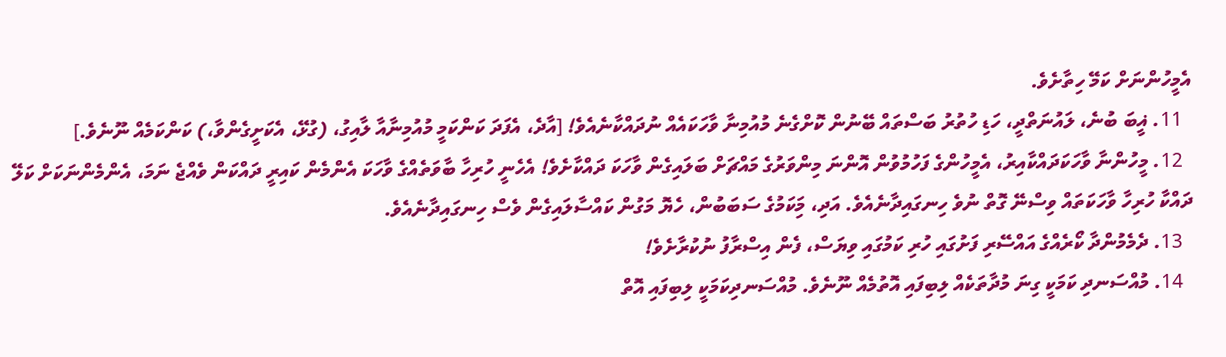އެމީހުންނަށް ކަމޭ ހިތާށެވެ.
  11. ޣީބަ ބުނެ، ލައުނަތްދީ، ހަޑި ހުތުރު ބަސްތައް ބޭނުން ކޮށްގެނެ މުއުމިނާ ވާހަކައެއް ނުދައްކާނެއެވެ! [އާދެ، އެފަދަ ކަންކަމީ މުއުމިނާއާ ލާއިގު، (ގުޅޭ، އެކަށީގެންވާ،) ކަންކަމެއް ނޫނެވެ.]
  12. މީހުންނާ ވާހަކަދައްކާއިރު، އެމީހުންގެ ފަހުމުވުން އޮންނަ މިންވަރުގެ މައްޗަށް ބަލައިގެން ވާހަކަ ދައްކާށެވެ! އެހެނީ ހުރިހާ ބާވަތެއްގެ ވާހަކަ އެންމެން ކައިރީ ދައްކަން ވެއްޖެ ނަމަ، އެންމެންނަކަށް ކަލޭ ދައްކާ ހުރިހާ ވާހަކަތައް ވިސްނޭ ގޮތް ނުވެ ހިނގައިދާނެއެވެ. އަދި، މިަކަމުގެ ސަބަބުން، ހެޔޮ މަގުން ކައްސާލައިގެން ވެސް ހިނގައިދާނެއެވެ.
  13. ދެމެމުންދާ ކޯރެއްގެ އައްސޭރި ފަށުގައި ހުރި ކަމުގައި ވިޔަސް، ފެން އިސްރާފު ނުކުރާށެވެ!
  14. މުއްސަނދި ކަމަކީ ގިނަ މުދާތަކެއް ލިބިފައި އޮތުމެއް ނޫނެވެ. މުއްސަނދިކަމަކީ ލިބިފައި އޮތް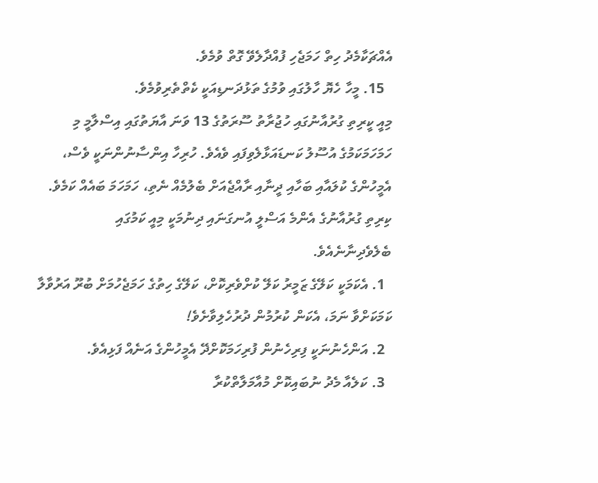އެއްޗަކާމެދު ހިތް ހަމަޖެހި ފުއްދާލެވޭ ގޮތް ވުމެވެ.
  15. މީހާ ހެޔޮ ހާލުގައި ވުމުގެ ތަޅުދަނޑިއަކީ ކެތްތެރިވުމެވެ.
މިއީ ކީރިތި ގުރުއާނުގައި ހުޖުރާތު ސޫރަތުގެ 13 ވަނަ އާޔަތުގައި އިސްލާމީ މި ހަމަހަމަކަމުގެ އުސޫލު ކަނޑައަޅާލެވިފައި ވެއެވެ. ހުރިހާ އިންސާނުންނަކީ ވެސް، އެމީހުންގެ ކުލައާއި ބަހާއި ދީނާއި ރާއްޖެއަށް ބެލުމެއް ނެތި، ހަމަހަމަ ބައެއް ކަމެވެ. ކިރިތި ގުރުއާނުގެ އެންމެ އަސްލީ އުނގަނައި ދިނުމަކީ މިއީ ކަމުގައި ބެލެވެދިނާނެއެވެ.
  1. އެކަމަކީ ކަލޭގެ ޒަމީރު ކަލޭ ކުށްވެރިކޮށް، ކަލޭގެ ހިތުގެ ހަމަޖެހުމަށް ބުރޫ އަރުވާލާ ކަމަކަށްވާ ނަމަ، އެކަން ކުރުމުން ދުރުހެލިވާށެވެ!
  2. އަންހެނުނަކީ ފިރިހެނުން ފުރިހަމަކޮށްދޭ އެމީހުންގެ އަނެއް ފަޅިއެވެ.
  3. ކަލެއާ މެދު ނުބައިކޮށް މުއާމަލާތްކުރާ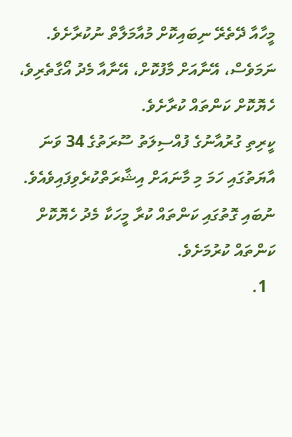މީހާއާ ދޭތެރޭ ނިބައިކޮށް މުއާމަލާތް ނުކުރާށެވެ. ނަމަވެސް، އޭނާއަށް މާފުކޮށް، އޭނާއާ މެދު އޯގާތެރިވެ، ހެޔޮކޮށް ކަންތައް ކުރާށެވެ.
ކީރިތި ގުރުއާނުގެ ފުއްސިލަތު ސޫރަތުގެ 34 ވަނަ އާޔަތުގައި ހަމަ މި މާނައަށް އިޝާރަތްކުރެވިފައިވެއެވެ. ނުބައި ގޮތުގައި ކަންތައް ކުރާ މީހަކާ މެދު ހެޔޮކޮށް ކަންތައް ކުރުމަށެވެ.
  1.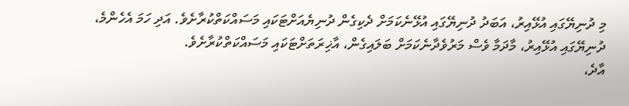މި ދުނިޔޭގައި އުޅޭއިރު، އަބަދު ދުނިޔޭގައި އުޅޭނެކަމަށް ދެކިގެން ދުނިޔެއަށްޓަކައި މަސައްކަތްކުރާށެވެ. އަދި ހަމަ އެހެންމެ، ދުނިޔޭގައި އުޅޭއިރު، މާދަމާ ވެސް މަރުވެދާނެކަމަށް ބަލައިގެން، އާޚިރަތަށްޓަކައި މަސައްކަތްކުރާށެވެ.
އާދެ،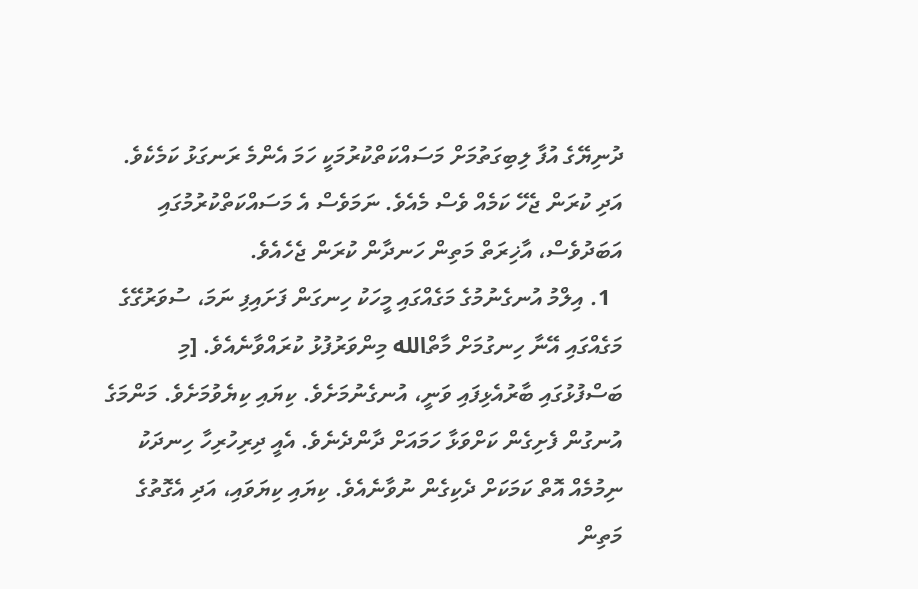ދުނިޔޭގެ އުފާ ލިބިގަތުމަށް މަސައްކަތްކުރުމަކީ ހަމަ އެންމެ ރަނގަޅު ކަމެކެވެ. އަދި ކުރަން ޖެހޭ ކަމެއް ވެސް މެއެވެ. ނަމަވެސް އެ މަސައްކަތްކުރުމުގައި އަބަދުވެސް، އާޚިރަތް މަތިން ހަނދާން ކުރަން ޖެހެއެވެ.
  1. އިލްމު އުނގެނުމުގެ މަގެއްގައި މީހަކު ހިނގަން ފަށައިފި ނަމަ، ސުވަރުގޭގެ މަގެއްގައި އޭނާ ހިނގުމަށް މާތްالله މިންވަރުފުޅު ކުރައްވާނެއެވެ. [މި ބަސްފުޅުގައި ބާރުއެޅިފައި ވަނީ، އުނގެނުމަށެވެ. ކިޔައި ކިޔެވުމަށެވެ. މަންމަގެ އުނގުން ފެށިގެން ކަށްވަޅާ ހަމައަށް ދާންދެނެވެ. އެއީ ދިރިހުރިހާ ހިނދަކު ނިމުމެއް އޮތް ކަމަކަށް ދެކިގެން ނުވާނެއެވެ. ކިޔައި ކިޔަވައި، އަދި އެގޮތުގެ މަތިން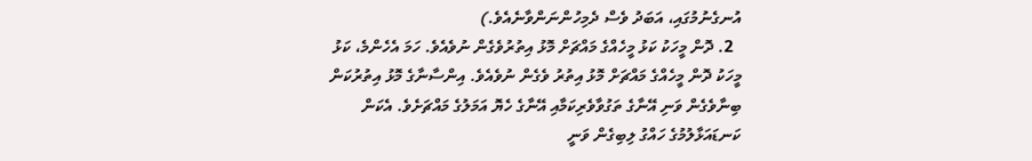އުނގެނުމުގައި، އަބަދު ވެސް ދެމިހުންނަންވާނެއެވެ.)
  2. ދޮން މީހަކު ކަޅު މީހެއްގެ މައްޗަށް މޮޅު އިތުރުވެގެން ނުވެއެވެ. ހަމަ އެހެންމެ، ކަޅު މީހަކު ދޮން މީހެއްގެ މައްޗަށް މޮޅު އިތުރު ވެގެން ނުވެއެވެ. އިންސާނާގެ މޮޅު އިތުރުކަން ބިނާވެގެން ވަނި އޭނާގެ ތަގުވާވެރިކަމާއި އޭނާގެ ހެޔޮ އަމަލުގެ މައްޗަށެވެ. އެކަން ކަނޑައަޅާލުމުގެ ހައްގު ލިބިގެން ވަނީ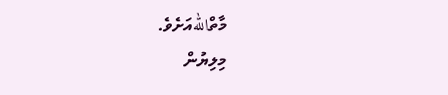މާތްاللهއަށެވެ.
މިލިޔުން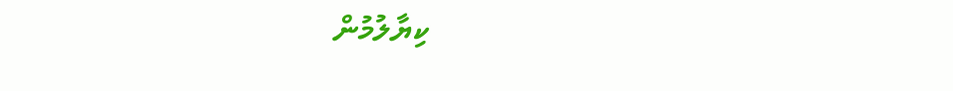ކިޔާލުމުން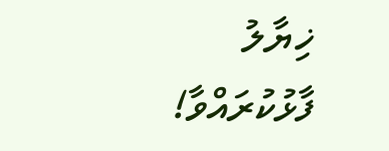ޚިޔާލު ފާޅުކުރައްވާ!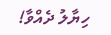ހިޔާލު ދެއްވާ!